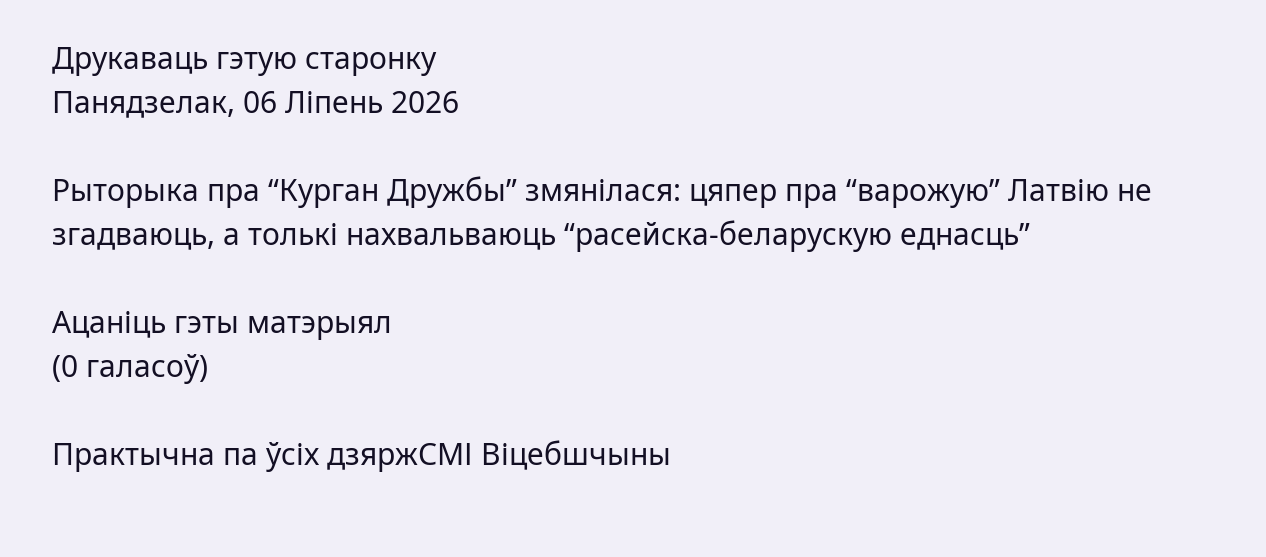Друкаваць гэтую старонку
Панядзелак, 06 Ліпень 2026

Рыторыка пра “Курган Дружбы” змянілася: цяпер пра “варожую” Латвію не згадваюць, а толькі нахвальваюць “расейска-беларускую еднасць”

Ацаніць гэты матэрыял
(0 галасоў)

Практычна па ўсіх дзяржСМІ Віцебшчыны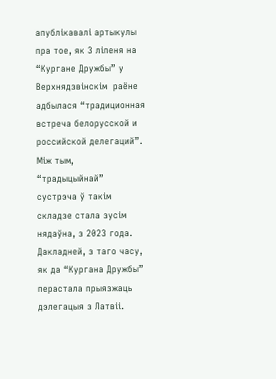апублікавалі артыкулы пра тое, як 3 ліпеня на “Кургане Дружбы” у Верхнядзвінскім  раёне адбылася “традиционная встреча белорусской и российской делегаций”. Між тым,  “традыцыйнай” сустрэча ў такім складзе стала зусім нядаўна, з 2023 года. Дакладней, з таго часу, як да “Кургана Дружбы” перастала прыязжаць дэлегацыя з Латвіі.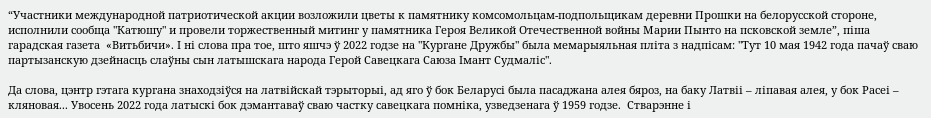“Участники международной патриотической акции возложили цветы к памятнику комсомольцам-подпольщикам деревни Прошки на белорусской стороне, исполнили сообща "Катюшу" и провели торжественный митинг у памятника Героя Великой Отечественной войны Марии Пынто на псковской земле”, піша гарадская газета  «Витьбичи». І ні слова пра тое, што яшчэ ў 2022 годзе на "Кургане Дружбы" была мемарыяльная пліта з надпісам: "Тут 10 мая 1942 года пачаў сваю партызанскую дзейнасць слаўны сын латышскага народа Герой Савецкага Саюза Імант Судмаліс".

Да слова, цэнтр гэтага кургана знаходзіўся на латвійскай тэрыторыі, ад яго ў бок Беларусі была пасаджана алея бяроз, на баку Латвіі – ліпавая алея, у бок Расеі – кляновая... Увосень 2022 года латыскі бок дэмантаваў сваю частку савецкага помніка, узведзенага ў 1959 годзе.  Стварэнне і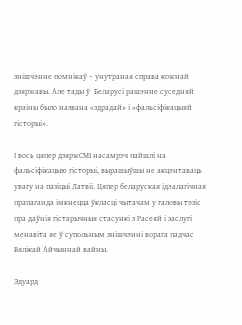знішчэнне помнікаў – унутраная справа кожнай дзяржавы. Але тады ў  Беларусі рашэнне суседняй краіны было названа «здрадай» і «фальсіфікацыяй гісторыі».

І вось цяпер дзяржСМІ насамрэч пайшлі на фальсіфікацыю гісторыі, вырашыўшы не акцэнтаваць увагу на пазіцыі Латвіі. Цяпер беларуская ідэалагічная прапаганда імкнецца ўкласці чытачам у галовы тэзіс пра даўнія гістарычныя стасункі з Расеяй і заслугі менавіта яе ў супольным знішчэнні ворага падчас Вялікай Айчыннай вайны.

Эдуард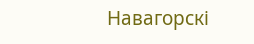Навагорскі